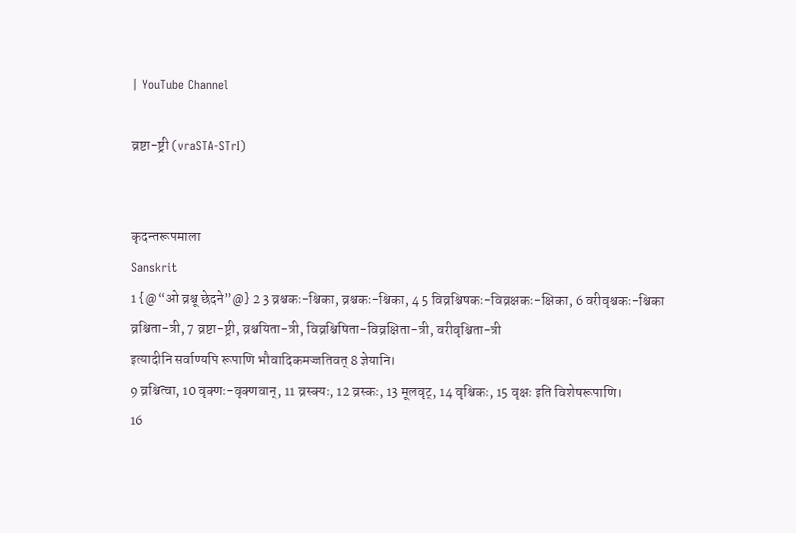| YouTube Channel

व्रष्टा-ष्ट्री (vraSTA-STrI)


कृदन्तरूपमाला
Sanskrit
1 {@“ओ व्रश्चू छेदने”@} 2 3 व्रश्चकः-श्चिका, व्रश्चकः-श्चिका, 4 5 विव्रश्चिषकः-विव्रक्षकः-क्षिका, 6 वरीवृश्चकः-श्चिका
व्रश्चिता-त्री, 7 व्रष्टा-ष्ट्री, व्रश्चयिता-त्री, विव्रश्चिषिता-विव्रक्षिता-त्री, वरीवृश्चिता-त्री
इत्यादीनि सर्वाण्यपि रूपाणि भौवादिकमज्जतिवत् 8 ज्ञेयानि।
9 व्रश्चित्वा, 10 वृक्णः-वृक्णवान्, 11 व्रस्क्यः, 12 व्रस्कः, 13 मूलवृट्, 14 वृश्चिकः, 15 वृक्षः इति विशेषरूपाणि।
16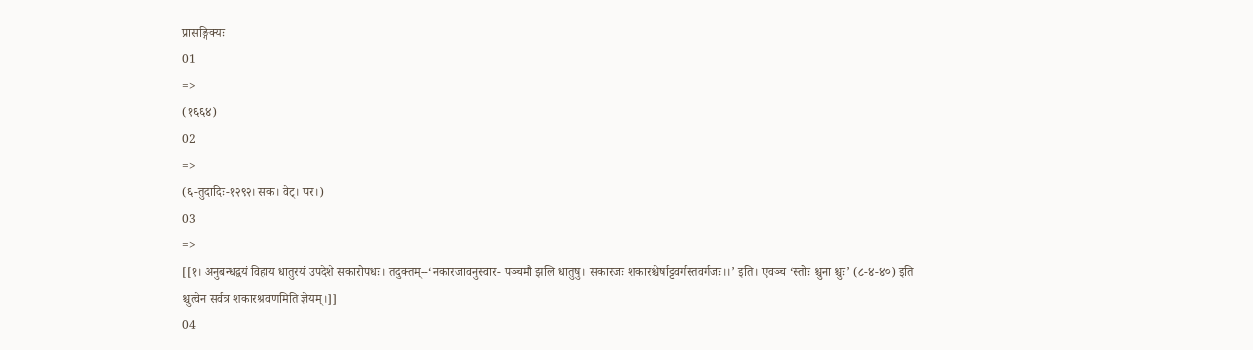प्रासङ्गिक्यः
01
=>
(१६६४)
02
=>
(६-तुदादिः-१२९२। सक। वेट्। पर।)
03
=>
[[१। अनुबन्धद्वयं विहाय धातुरयं उपदेशे सकारोपधः। तदुक्तम्--‘नकारजावनुस्वार- पञ्चमौ झलि धातुषु। सकारजः शकारश्चेर्षाट्टवर्गस्तवर्गजः।।’ इति। एवञ्च ‘स्तोः श्चुना श्चुः’ (८-४-४०) इति श्चुत्वेन सर्वत्र शकारश्रवणमिति ज्ञेयम्।]]
04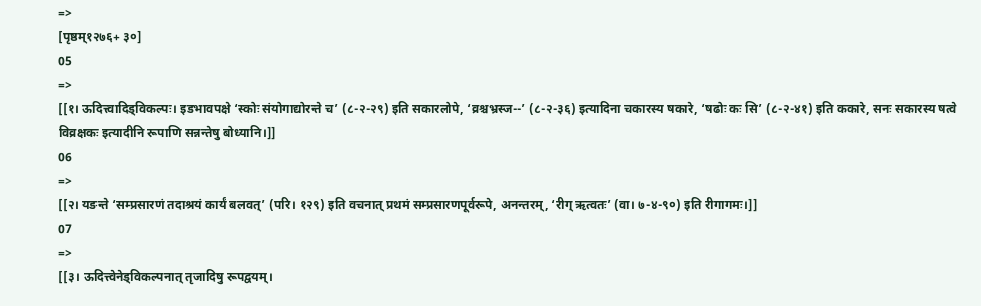=>
[पृष्ठम्१२७६+ ३०]
05
=>
[[१। ऊदित्त्वादिड्विकल्पः। इडभावपक्षे ‘स्कोः संयोगाद्योरन्ते च’ (८-२-२९) इति सकारलोपे, ‘व्रश्चभ्रस्ज--’ (८-२-३६) इत्यादिना चकारस्य षकारे, ‘षढोः कः सि’ (८-२-४१) इति ककारे, सनः सकारस्य षत्वे विव्रक्षकः इत्यादीनि रूपाणि सन्नन्तेषु बोध्यानि।]]
06
=>
[[२। यङन्ते ‘सम्प्रसारणं तदाश्रयं कार्यं बलवत्’ (परि। १२९) इति वचनात् प्रथमं सम्प्रसारणपूर्वरूपे, अनन्तरम्, ‘रीग् ऋत्वतः’ (वा। ७-४-९०) इति रीगागमः।]]
07
=>
[[३। ऊदित्त्वेनेड्विकल्पनात् तृजादिषु रूपद्वयम्।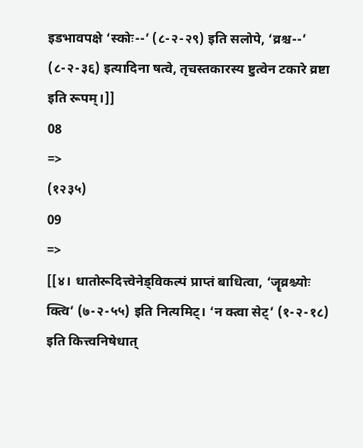इडभावपक्षे ‘स्कोः--’ (८-२-२९) इति सलोपे, ‘व्रश्च--’ (८-२-३६) इत्यादिना षत्वे, तृचस्तकारस्य ष्टुत्वेन टकारे व्रष्टा इति रूपम्।]]
08
=>
(१२३५)
09
=>
[[४। धातोरूदित्त्वेनेड्विकल्पं प्राप्तं बाधित्वा, ‘जॄव्रश्च्योः क्त्वि’ (७-२-५५) इति नित्यमिट्। ‘न क्त्वा सेट्’ (१-२-१८) इति कित्त्वनिषेधात्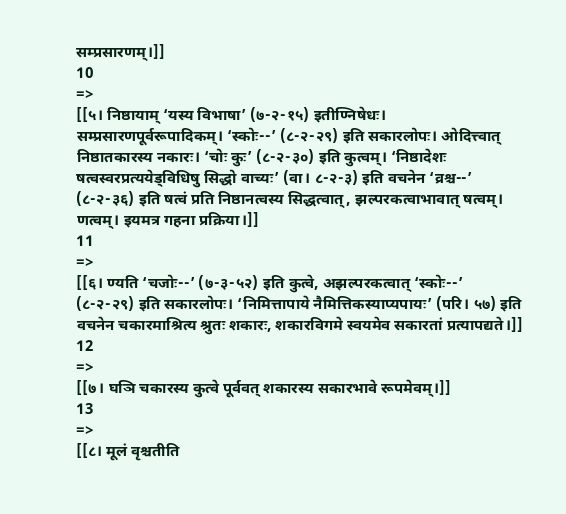सम्प्रसारणम्।]]
10
=>
[[५। निष्ठायाम् ‘यस्य विभाषा’ (७-२-१५) इतीण्निषेधः। सम्प्रसारणपूर्वरूपादिकम्। ‘स्कोः--’ (८-२-२९) इति सकारलोपः। ओदित्त्वात् निष्ठातकारस्य नकारः। ‘चोः कुः’ (८-२-३०) इति कुत्वम्। ‘निष्ठादेशः षत्वस्वरप्रत्ययेड्विधिषु सिद्धो वाच्यः’ (वा। ८-२-३) इति वचनेन ‘व्रश्च--’ (८-२-३६) इति षत्वं प्रति निष्ठानत्वस्य सिद्धत्वात्, झल्परकत्वाभावात् षत्वम्। णत्वम्। इयमत्र गहना प्रक्रिया।]]
11
=>
[[६। ण्यति ‘चजोः--’ (७-३-५२) इति कुत्वे, अझल्परकत्वात् ‘स्कोः--’ (८-२-२९) इति सकारलोपः। ‘निमित्तापाये नैमित्तिकस्याप्यपायः’ (परि। ५७) इति वचनेन चकारमाश्रित्य श्रुतः शकारः, शकारविगमे स्वयमेव सकारतां प्रत्यापद्यते।]]
12
=>
[[७। घञि चकारस्य कुत्वे पूर्ववत् शकारस्य सकारभावे रूपमेवम्।]]
13
=>
[[८। मूलं वृश्चतीति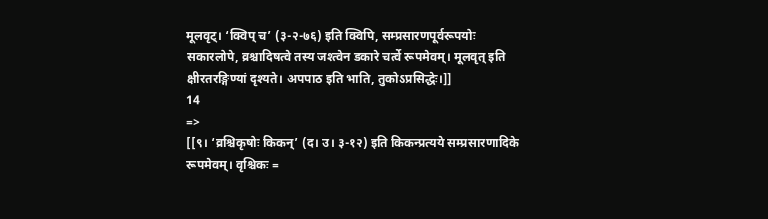मूलवृट्। ‘क्विप् च’ (३-२-७६) इति क्विपि, सम्प्रसारणपूर्वरूपयोः सकारलोपे, व्रश्चादिषत्वे तस्य जश्त्वेन डकारे चर्त्वे रूपमेवम्। मूलवृत् इति क्षीरतरङ्गिण्यां दृश्यते। अपपाठ इति भाति, तुकोऽप्रसिद्धेः।]]
14
=>
[[९। ‘व्रश्चिकृषोः किकन्’ (द। उ। ३-१२) इति किकन्प्रत्यये सम्प्रसारणादिके रूपमेवम्। वृश्चिकः =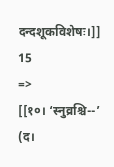दन्दशूकविशेषः।]]
15
=>
[[१०। ‘स्नुव्रश्चि--’ (द।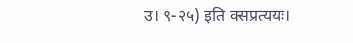उ। ९-२५) इति क्सप्रत्ययः।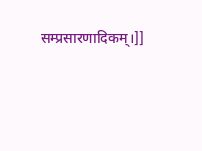सम्प्रसारणादिकम्।]]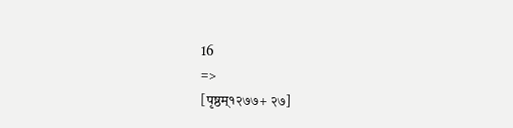16
=>
[पृष्ठम्१२७७+ २७]